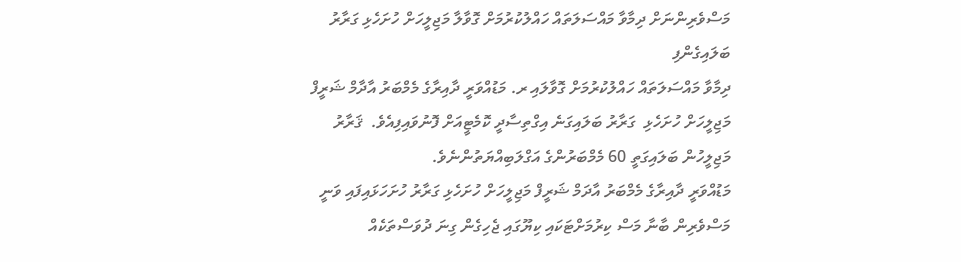މަސްވެރިންނަށް ދިމާވާ މައްސަލަތައް ހައްލުކުރުމަށް ގޮވާލާ މަޖިލީހަށް ހުށަހެޅި ގަރާރު ބަލައިގެންފި
ދިމާވާ މައްސަލަތައް ހައްލުކުރުމަށް ގޮވާލައި ރ. މަޑުއްވަރީ ދާއިރާގެ މެމްބަރު އާދާމް ޝަރީފް މަޖިލީހަށް ހުށަހެޅި  ގަރާރު ބަލައިގަނެ އިގްތިސާދީ ކޮމެޓީއަށް ފޮނުވައިފިއެވެ.  ޤަރާރު މަޖިލީހުން ބަލައިގަތީ 60 މެމްބަރުންގެ އަގްލަބިއްޔަތުންނެވެ.
މަޑުއްވަރީ ދާއިރާގެ މެމްބަރު އާދަމް ޝަރީފް މަޖިލީހަށް ހުށަހެޅި ގަރާރު ހުށަހަޅައިފައި ވަނީ  މަސްވެރިން ބާނާ މަސް ކިރުމަށްޓަކައި ކިޔޫގައި ޖެހިގެން ގިނަ ދުވަސްތަކެއް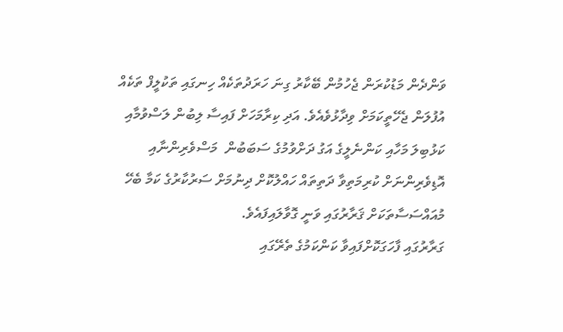ވަންދެން މަޑުކުރަން ޖެހުމުން ބޭކާރު ގިނަ ހަރަދުތަކެއް ހިނގައި ތަކުލީފް ތަކެއް އުފުލަން ޖެހޭތީކަމަށް ވިދާޅުވެއެވެ. އަދި ކިރާމަހަށް ފައިސާ ލިބުން ލަސްވުމާއި ކަޅުބިލަ މަހާއި ކަންނެލީގެ އަގު ދަށްވުމުގެ ސަބަބުން  މަސްވެރިންނާއި އޮޑިވެރިންނަށް ކުރިމަތިވާ ދަތިތައް ހައްލުކޮށް ދިނުމަށް ސަރުކާރުގެ ކަމާ ބެހޭ މުއައްސަސާތަކަށް ޤަރާރުގައި ވަނީ ގޮވާލައިފައެވެ.
ގަރާރުގައި ފާހަގަކޮށްފައިވާ ކަންކަމުގެ ތެރޭގައި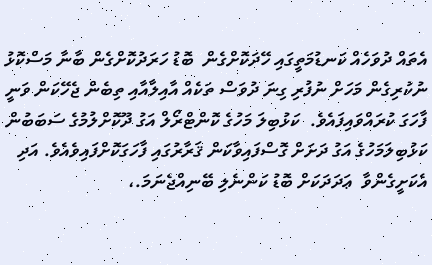އެތައް ދުވަހެއް ކަނޑުމަތީގައި ހޭދަކޮށްގެން  ބޮޑު ހަރަދުކޮށްގެން ބާނާ މަސްކޮޅު ނުކުރިގެން މަހަށް ނުފުރި ގިނަ ދުވަސް ތަކެއް އާއިލާއާއި ތިބެން ޖެހޭކަން ވަނީ ފާހަގަ ކުރައްވައިފައެވެ.  ކަޅުބިލަ މަހުގެ ކޮންޓްރޯލް އަގު ދޫކޮށްލުމުގެ ސަބަބުން ކަޅުބިލަމަހުގެ އަގު ދަށަށް ގޮސްފައިވާކަން ޤަރާރުގައި ފާހަގަކޮށްފައިވެއެވެ. އަދި އެކަށީގެންވާ  ޢަދަދަކަށް ބޮޑު ކަންނެލި ބޭނިއްޖެނަމަ.،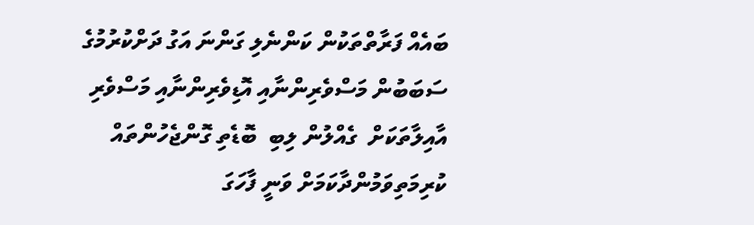ބައެއް ފަރާތްތަކުން ކަންނެލި ގަންނަ އަގު ދަށްކުރުމުގެ ސަބަބުން މަސްވެރިންނާއި އޮޑިވެރިންނާއި މަސްވެރި އާއިލާތަކަށް  ގެއްލުން ލިބި  ބޮޑެތި ގޮންޖެހުންތައް ކުރިމަތިވަމުންދާކަމަށް ވަނީ ފާހަގަ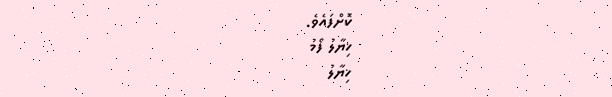ކޮށްފައެވެ.
ޚިޔާލު ފޯމު
ޚިޔާލު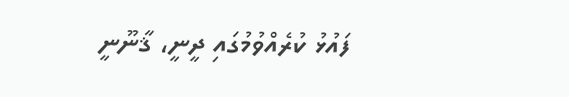ފައުޅު ކުރެއްވުމުގައި ދީނީ، ޤާނޫނީ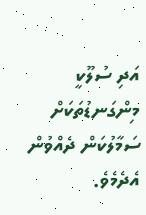އަދި ސުލޫކީ މިންގަނޑުތަކަށް ސަމާލުކަން ދެއްވުން އެދެމެވެ.